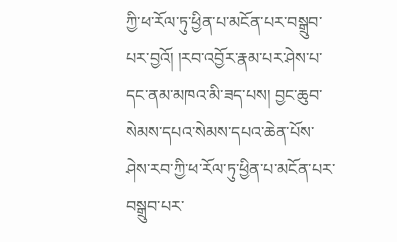ཀྱི་ཕ་རོལ་ཏུ་ཕྱིན་པ་མངོན་པར་བསྒྲུབ་པར་བྱའོ། །རབ་འབྱོར་རྣམ་པར་ཤེས་པ་དང་ནམ་མཁའ་མི་ཟད་པས། བྱང་ཆུབ་སེམས་དཔའ་སེམས་དཔའ་ཆེན་པོས་ཤེས་རབ་ཀྱི་ཕ་རོལ་ཏུ་ཕྱིན་པ་མངོན་པར་བསྒྲུབ་པར་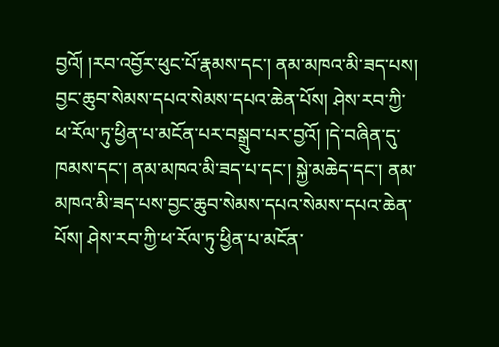བྱའོ། །རབ་འབྱོར་ཕུང་པོ་རྣམས་དང་། ནམ་མཁའ་མི་ཟད་པས། བྱང་ཆུབ་སེམས་དཔའ་སེམས་དཔའ་ཆེན་པོས། ཤེས་རབ་ཀྱི་ཕ་རོལ་ཏུ་ཕྱིན་པ་མངོན་པར་བསྒྲུབ་པར་བྱའོ། །དེ་བཞིན་དུ་ཁམས་དང་། ནམ་མཁའ་མི་ཟད་པ་དང་། སྐྱེ་མཆེད་དང་། ནམ་མཁའ་མི་ཟད་པས་བྱང་ཆུབ་སེམས་དཔའ་སེམས་དཔའ་ཆེན་པོས། ཤེས་རབ་ཀྱི་ཕ་རོལ་ཏུ་ཕྱིན་པ་མངོན་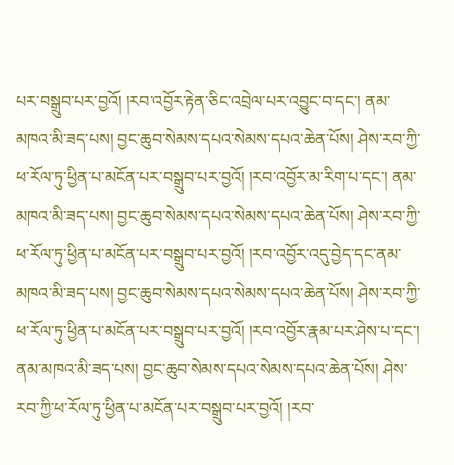པར་བསྒྲུབ་པར་བྱའོ། །རབ་འབྱོར་རྟེན་ཅིང་འབྲེལ་པར་འབྱུང་བ་དང་། ནམ་མཁའ་མི་ཟད་པས། བྱང་ཆུབ་སེམས་དཔའ་སེམས་དཔའ་ཆེན་པོས། ཤེས་རབ་ཀྱི་ཕ་རོལ་ཏུ་ཕྱིན་པ་མངོན་པར་བསྒྲུབ་པར་བྱའོ། །རབ་འབྱོར་མ་རིག་པ་དང་། ནམ་མཁའ་མི་ཟད་པས། བྱང་ཆུབ་སེམས་དཔའ་སེམས་དཔའ་ཆེན་པོས། ཤེས་རབ་ཀྱི་ཕ་རོལ་ཏུ་ཕྱིན་པ་མངོན་པར་བསྒྲུབ་པར་བྱའོ། །རབ་འབྱོར་འདུ་བྱེད་དང་ནམ་མཁའ་མི་ཟད་པས། བྱང་ཆུབ་སེམས་དཔའ་སེམས་དཔའ་ཆེན་པོས། ཤེས་རབ་ཀྱི་ཕ་རོལ་ཏུ་ཕྱིན་པ་མངོན་པར་བསྒྲུབ་པར་བྱའོ། །རབ་འབྱོར་རྣམ་པར་ཤེས་པ་དང་། ནམ་མཁའ་མི་ཟད་པས། བྱང་ཆུབ་སེམས་དཔའ་སེམས་དཔའ་ཆེན་པོས། ཤེས་རབ་ཀྱི་ཕ་རོལ་ཏུ་ཕྱིན་པ་མངོན་པར་བསྒྲུབ་པར་བྱའོ། །རབ་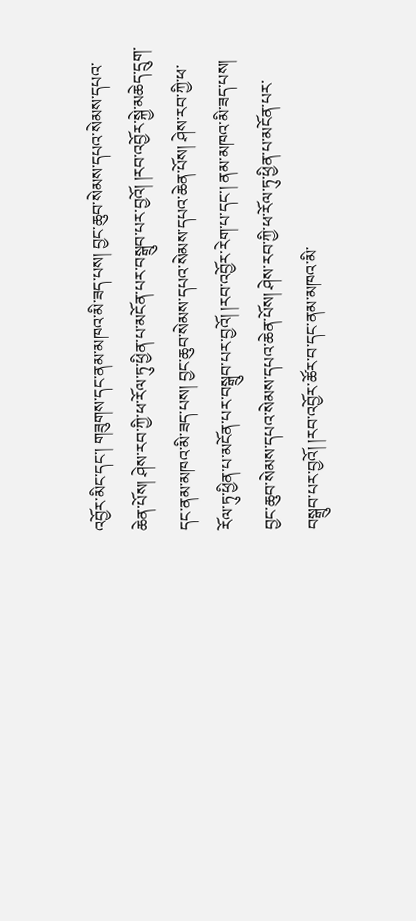འབྱོར་མིང་དང་། གཟུགས་དང་ནམ་མཁའ་མི་ཟད་པས། བྱང་ཆུབ་སེམས་དཔའ་སེམས་དཔའ་ཆེན་པོས། ཤེས་རབ་ཀྱི་ཕ་རོལ་ཏུ་ཕྱིན་པ་མངོན་པར་བསྒྲུབ་པར་བྱའོ། །རབ་འབྱོར་སྐྱེ་མཆེད་དྲུག་དང་ནམ་མཁའ་མི་ཟད་པས། བྱང་ཆུབ་སེམས་དཔའ་སེམས་དཔའ་ཆེན་པོས། ཤེས་རབ་ཀྱི་ཕ་རོལ་ཏུ་ཕྱིན་པ་མངོན་པར་བསྒྲུབ་པར་བྱའོ། །རབ་འབྱོར་རེག་པ་དང་། ནམ་མཁའ་མི་ཟད་པས། བྱང་ཆུབ་སེམས་དཔའ་སེམས་དཔའ་ཆེན་པོས། ཤེས་རབ་ཀྱི་ཕ་རོལ་ཏུ་ཕྱིན་པ་མངོན་པར་བསྒྲུབ་པར་བྱའོ། །རབ་འབྱོར་ཚོར་བ་དང་ནམ་མཁའ་མི་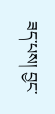ཟད་པས། བྱང་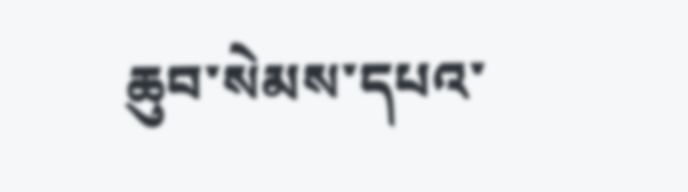ཆུབ་སེམས་དཔའ་